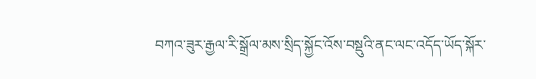བཀའ་ཟུར་རྒྱལ་རི་སྒྲོལ་མས་སྲིད་སྐྱོང་འོས་བསྡུའི་ནང་ལང་འདོད་ཡོད་སྐོར་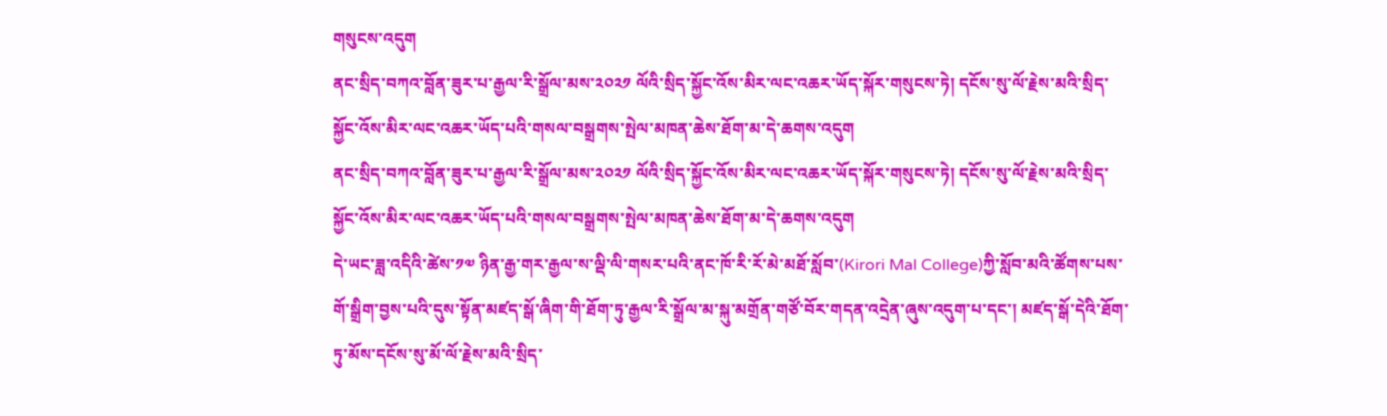གསུངས་འདུག
ནང་སྲིད་བཀའ་བློན་ཟུར་པ་རྒྱལ་རི་སྒྲོལ་མས་༢༠༢༡ ལོའི་སྲིད་སྐྱོང་འོས་མིར་ལང་འཆར་ཡོད་སྐོར་གསུངས་ཏེ། དངོས་སུ་ལོ་རྗེས་མའི་སྲིད་སྐྱོང་འོས་མིར་ལང་འཆར་ཡོད་པའི་གསལ་བསྒྲགས་སྤེལ་མཁན་ཆེས་ཐོག་མ་དེ་ཆགས་འདུག
ནང་སྲིད་བཀའ་བློན་ཟུར་པ་རྒྱལ་རི་སྒྲོལ་མས་༢༠༢༡ ལོའི་སྲིད་སྐྱོང་འོས་མིར་ལང་འཆར་ཡོད་སྐོར་གསུངས་ཏེ། དངོས་སུ་ལོ་རྗེས་མའི་སྲིད་སྐྱོང་འོས་མིར་ལང་འཆར་ཡོད་པའི་གསལ་བསྒྲགས་སྤེལ་མཁན་ཆེས་ཐོག་མ་དེ་ཆགས་འདུག
དེ་ཡང་ཟླ་འདིའི་ཚེས་༡༧ ཉིན་རྒྱ་གར་རྒྱལ་ས་ལྡི་ལི་གསར་པའི་ནང་ཁོ་རི་རོ་མེ་མཐོ་སློབ་(Kirori Mal College)ཀྱི་སློབ་མའི་ཚོགས་པས་གོ་སྒྲིག་བྱས་པའི་དུས་སྟོན་མཛད་སྒོ་ཞིག་གི་ཐོག་ཏུ་རྒྱལ་རི་སྒྲོལ་མ་སྐུ་མགྲོན་གཙོ་བོར་གདན་འདྲེན་ཞུས་འདུག་པ་དང་། མཛད་སྒོ་དེའི་ཐོག་ཏུ་མོས་དངོས་སུ་མོ་ལོ་རྗེས་མའི་སྲིད་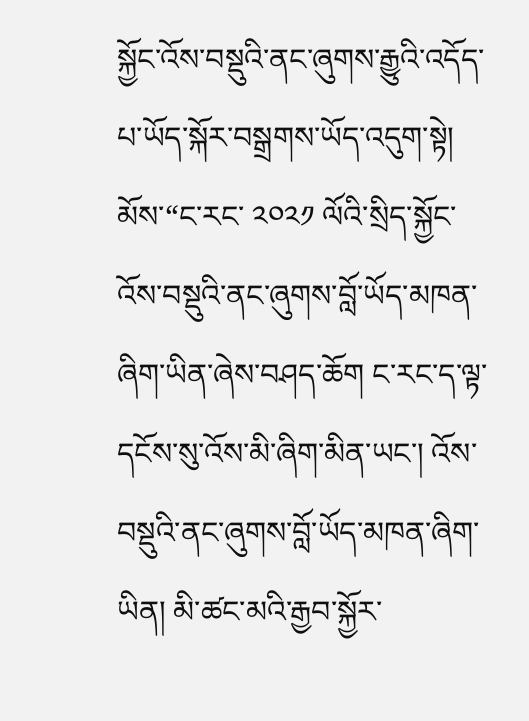སྐྱོང་འོས་བསྡུའི་ནང་ཞུགས་རྒྱུའི་འདོད་པ་ཡོད་སྐོར་བསྒྲགས་ཡོད་འདུག་སྟེ། མོས་“ང་རང་ ༢༠༢༡ ལོའི་སྲིད་སྐྱོང་འོས་བསྡུའི་ནང་ཞུགས་བློ་ཡོད་མཁན་ཞིག་ཡིན་ཞེས་བཤད་ཆོག ང་རང་ད་ལྟ་དངོས་སུ་འོས་མི་ཞིག་མིན་ཡང་། འོས་བསྡུའི་ནང་ཞུགས་བློ་ཡོད་མཁན་ཞིག་ཡིན། མི་ཚང་མའི་རྒྱབ་སྐྱོར་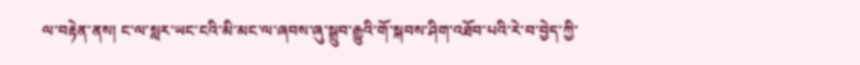ལ་བརྟེན་ནས། ང་ལ་སླར་ཡང་ངའི་མི་མང་ལ་ཞབས་ཞུ་སྒྲུབ་རྒྱུའི་གོ་སྐབས་ཤིག་འཐོབ་པའི་རེ་བ་བྱེད་ཀྱི་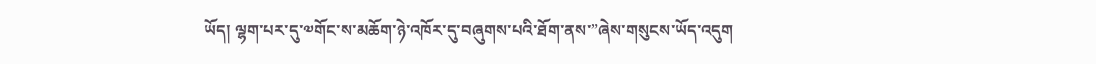ཡོད། ལྷག་པར་དུ་༧གོང་ས་མཆོག་ཉེ་འཁོར་དུ་བཞུགས་པའི་ཐོག་ནས་”ཞེས་གསུངས་ཡོད་འདུག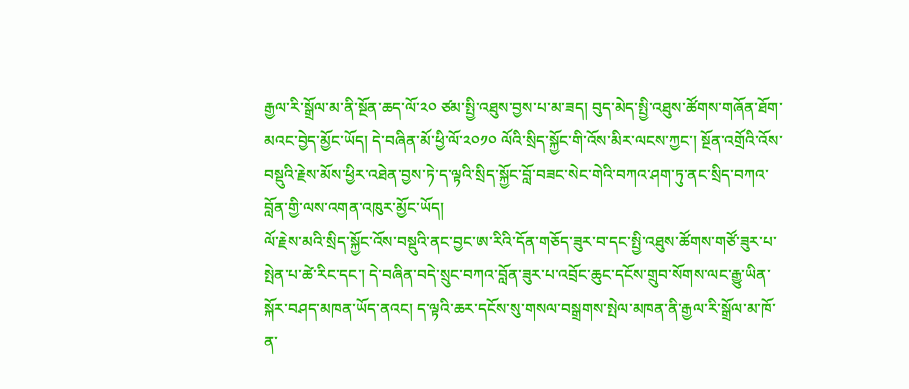རྒྱལ་རི་སྒྲོལ་མ་ནི་སྔོན་ཆད་ལོ་༢༠ ཙམ་སྤྱི་འཐུས་བྱས་པ་མ་ཟད། བུད་མེད་སྤྱི་འཐུས་ཚོགས་གཞོན་ཐོག་མའང་བྱེད་མྱོང་ཡོད། དེ་བཞིན་མོ་ཕྱི་ལོ་༢༠༡༠ ལོའི་སྲིད་སྐྱོང་གི་འོས་མིར་ལངས་ཀྱང་། སྔོན་འགྲོའི་འོས་བསྡུའི་རྗེས་མོས་ཕྱིར་འཐེན་བྱས་ཏེ་ད་ལྟའི་སྲིད་སྐྱོང་བློ་བཟང་སེང་གེའི་བཀའ་ཤག་ཏུ་ནང་སྲིད་བཀའ་བློན་གྱི་ལས་འགན་འཁུར་མྱོང་ཡོད།
ལོ་རྗེས་མའི་སྲིད་སྐྱོང་འོས་བསྡུའི་ནང་བྱང་ཨ་རིའི་དོན་གཅོད་ཟུར་བ་དང་སྤྱི་འཐུས་ཚོགས་གཙོ་ཟུར་པ་སྤེན་པ་ཚེ་རིང་དང་། དེ་བཞིན་བདེ་སྲུང་བཀའ་བློན་ཟུར་པ་འབྲོང་ཆུང་དངོས་གྲུབ་སོགས་ལང་རྒྱུ་ཡིན་སྐོར་བཤད་མཁན་ཡོད་ནའང། ད་ལྟའི་ཆར་དངོས་སུ་གསལ་བསྒྲགས་སྤེལ་མཁན་ནི་རྒྱལ་རི་སྒྲོལ་མ་ཁོ་ན་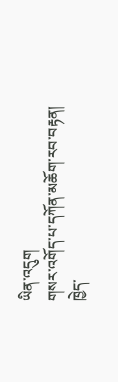ཡིན་འདུག
གསར་འགོད་པ་དཀོན་མཆོག་རབ་བརྟན།
ཁྱེད་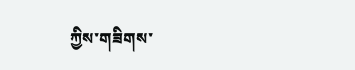ཀྱིས་གཟིགས་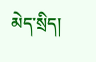མེད་སྲིད།